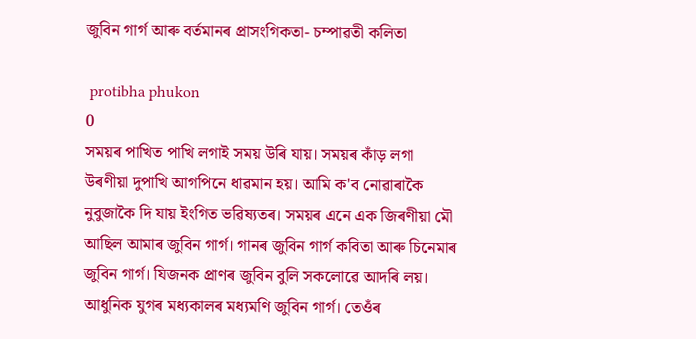জুবিন গাৰ্গ আৰু বৰ্তমানৰ প্ৰাসংগিকতা- চম্পাৱতী কলিতা

 protibha phukon
0
সময়ৰ পাখিত পাখি লগাই সময় উৰি যায়। সময়ৰ কাঁড় লগা উৰণীয়া দুপাখি আগপিনে ধাৱমান হয়। আমি ক'ব নোৱাৰাকৈ নুবুজাকৈ দি যায় ইংগিত ভৱিষ্যতৰ। সময়ৰ এনে এক জিৰণীয়া মৌ আছিল আমাৰ জুবিন গাৰ্গ। গানৰ জুবিন গাৰ্গ কবিতা আৰু চিনেমাৰ জুবিন গাৰ্গ। যিজনক প্ৰাণৰ জুবিন বুলি সকলোৱে আদৰি লয়। আধুনিক যুগৰ মধ্যকালৰ মধ্যমণি জুবিন গাৰ্গ। তেওঁৰ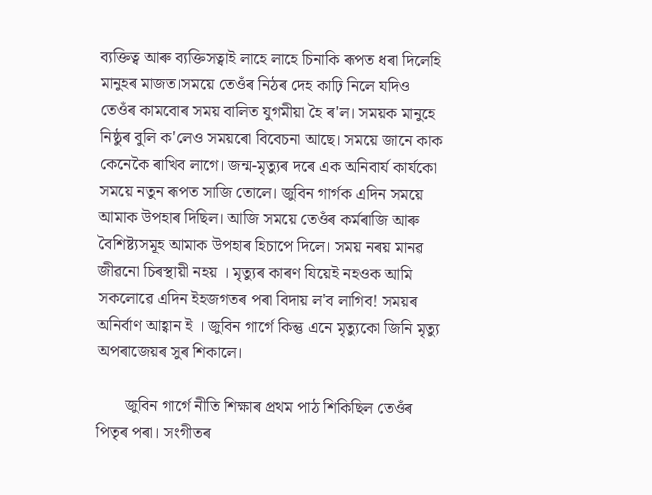ব্যক্তিত্ব আৰু ব্যক্তিসত্বাই লাহে লাহে চিনাকি ৰূপত ধৰা দিলেহি মানুহৰ মাজত।সময়ে তেওঁৰ নিঠৰ দেহ কাঢ়ি নিলে যদিও তেওঁৰ কামবোৰ সময় বালিত যুগমীয়া হৈ ৰ'ল। সময়ক মানুহে নিষ্ঠুৰ বুলি ক'লেও সময়ৰো বিবেচনা আছে। সময়ে জানে কাক কেনেকৈ ৰাখিব লাগে। জন্ম-মৃত্যুৰ দৰে এক অনিবাৰ্য কাৰ্যকো সময়ে নতুন ৰূপত সাজি তোলে। জুবিন গাৰ্গক এদিন সময়ে আমাক উপহাৰ দিছিল। আজি সময়ে তেওঁৰ কৰ্মৰাজি আৰু বৈশিষ্ট্যসমূহ আমাক উপহাৰ হিচাপে দিলে। সময় নৰয় মানৱ জীৱনো চিৰস্থায়ী নহয় । মৃত্যুৰ কাৰণ যিয়েই নহওক আমি সকলোৱে এদিন ইহজগতৰ পৰা বিদায় ল'ব লাগিব! সময়ৰ অনিৰ্বাণ আহ্বান ই । জুবিন গাৰ্গে কিন্তু এনে মৃত্যুকো জিনি মৃত্যু অপৰাজেয়ৰ সুৰ শিকালে।

       জুবিন গাৰ্গে নীতি শিক্ষাৰ প্ৰথম পাঠ শিকিছিল তেওঁৰ পিতৃৰ পৰা। সংগীতৰ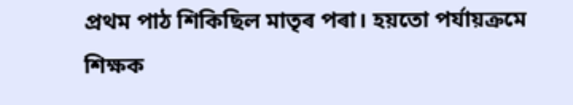প্ৰথম পাঠ শিকিছিল মাতৃৰ পৰা। হয়তো পৰ্যায়ক্ৰমে শিক্ষক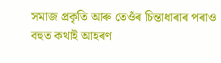সমাজ প্ৰকৃতি আৰু তেওঁৰ চিন্তাধাৰাৰ পৰাও বহুত কথাই আহৰণ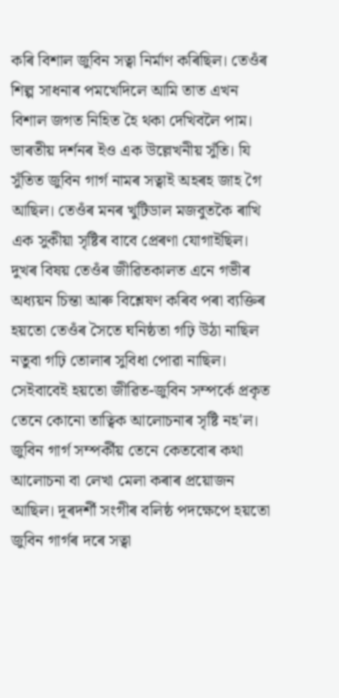কৰি বিশাল জুবিন সত্বা নিৰ্মাণ কৰিছিল। তেওঁৰ শিল্প সাধনাৰ পমখেদিলে আমি তাত এখন বিশাল জগত নিহিত হৈ থকা দেখিবলৈ পাম। ভাৰতীয় দৰ্শনৰ ইও এক উল্লেখনীয় সুঁতি। যি সুঁতিত জুবিন গাৰ্গ নামৰ সত্বাই অহৰহ জাহ গৈ আছিল। তেওঁৰ মনৰ খুটিডাল মজবুতকৈ ৰাখি এক সুকীয়া সৃষ্টিৰ বাবে প্ৰেৰণা যোগাইছিল। দুখৰ বিষয় তেওঁৰ জীৱিতকালত এনে গভীৰ অধ্যয়ন চিন্তা আৰু বিশ্লেষণ কৰিব পৰা ব্যক্তিৰ হয়তো তেওঁৰ সৈতে ঘনিষ্ঠতা গঢ়ি উঠা নাছিল নতুবা গঢ়ি তোলাৰ সুবিধা পোৱা নাছিল। সেইবাবেই হয়তো জীৱিত-জুবিন সম্পৰ্কে প্ৰকৃত তেনে কোনো তাত্বিক আলোচনাৰ সৃষ্টি নহ'ল। জুবিন গাৰ্গ সম্পৰ্কীয় তেনে কেতবোৰ কথা আলোচনা বা লেখা মেলা কৰাৰ প্ৰয়োজন আছিল। দূৰদৰ্শী সংগীৰ বলিষ্ঠ পদক্ষেপে হয়তো জুবিন গাৰ্গৰ দৰে সত্বা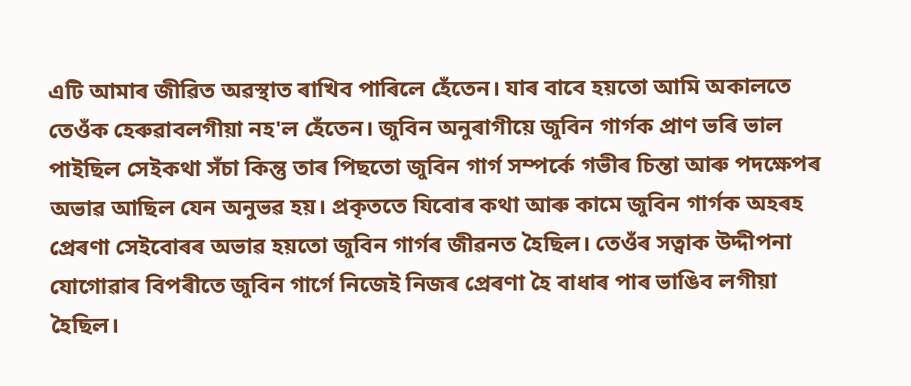এটি আমাৰ জীৱিত অৱস্থাত ৰাখিব পাৰিলে হেঁতেন। যাৰ বাবে হয়তো আমি অকালতে তেওঁক হেৰুৱাবলগীয়া নহ'ল হেঁতেন। জুবিন অনুৰাগীয়ে জুবিন গাৰ্গক প্ৰাণ ভৰি ভাল পাইছিল সেইকথা সঁচা কিন্তু তাৰ পিছতো জুবিন গাৰ্গ সম্পৰ্কে গভীৰ চিন্তা আৰু পদক্ষেপৰ অভাৱ আছিল যেন অনুভৱ হয়। প্ৰকৃততে যিবোৰ কথা আৰু কামে জুবিন গাৰ্গক অহৰহ প্ৰেৰণা সেইবোৰৰ অভাৱ হয়তো জুবিন গাৰ্গৰ জীৱনত হৈছিল। তেওঁৰ সত্বাক উদ্দীপনা যোগোৱাৰ বিপৰীতে জুবিন গাৰ্গে নিজেই নিজৰ প্ৰেৰণা হৈ বাধাৰ পাৰ ভাঙিব লগীয়া হৈছিল।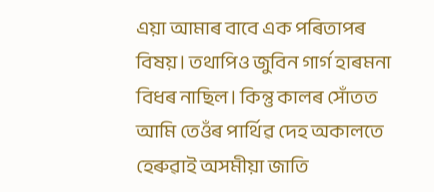এয়া আমাৰ বাবে এক পৰিতাপৰ বিষয়। তথাপিও জুবিন গাৰ্গ হাৰমনা বিধৰ নাছিল। কিন্তু কালৰ সোঁতত আমি তেওঁৰ পাৰ্থিৱ দেহ অকালতে হেৰুৱাই অসমীয়া জাতি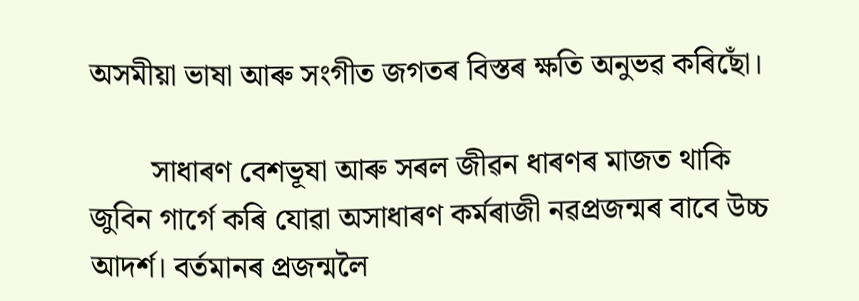অসমীয়া ভাষা আৰু সংগীত জগতৰ বিস্তৰ ক্ষতি অনুভৱ কৰিছোঁ।

        সাধাৰণ বেশভূষা আৰু সৰল জীৱন ধাৰণৰ মাজত থাকি জুবিন গাৰ্গে কৰি যোৱা অসাধাৰণ কৰ্মৰাজী নৱপ্ৰজন্মৰ বাবে উচ্চ আদৰ্শ। বৰ্তমানৰ প্ৰজন্মলৈ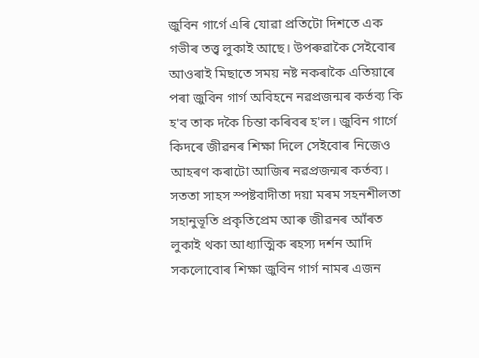জুবিন গাৰ্গে এৰি যোৱা প্ৰতিটো দিশতে এক গভীৰ তত্ত্ব লুকাই আছে। উপৰুৱাকৈ সেইবোৰ আওৰাই মিছাতে সময় নষ্ট নকৰাকৈ এতিয়াৰে পৰা জুবিন গাৰ্গ অবিহনে নৱপ্ৰজন্মৰ কৰ্তব্য কি হ'ব তাক দকৈ চিন্তা কৰিবৰ হ'ল। জুবিন গাৰ্গে কিদৰে জীৱনৰ শিক্ষা দিলে সেইবোৰ নিজেও আহৰণ কৰাটো আজিৰ নৱপ্ৰজন্মৰ কৰ্তব্য। সততা সাহস স্পষ্টবাদীতা দয়া মৰম সহনশীলতা সহানুভূতি প্ৰকৃতিপ্ৰেম আৰু জীৱনৰ আঁৰত লুকাই থকা আধ্যাত্মিক ৰহস্য দৰ্শন আদি সকলোবোৰ শিক্ষা জুবিন গাৰ্গ নামৰ এজন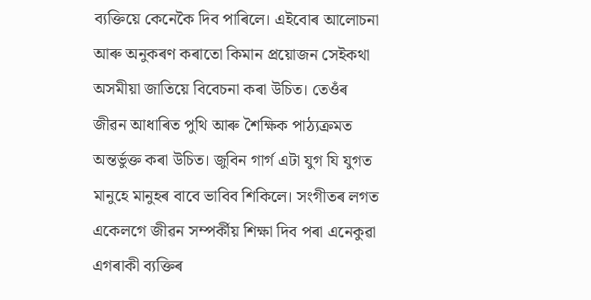ব্যক্তিয়ে কেনেকৈ দিব পাৰিলে। এইবোৰ আলোচনা আৰু অনুকৰণ কৰাতো কিমান প্ৰয়োজন সেইকথা অসমীয়া জাতিয়ে বিবেচনা কৰা উচিত। তেওঁৰ জীৱন আধাৰিত পুথি আৰু শৈক্ষিক পাঠ্যক্ৰমত অন্তৰ্ভুক্ত কৰা উচিত। জুবিন গাৰ্গ এটা যুগ যি যুগত মানুহে মানুহৰ বাবে ভাবিব শিকিলে। সংগীতৰ লগত একেলগে জীৱন সম্পৰ্কীয় শিক্ষা দিব পৰা এনেকুৱা এগৰাকী ব্যক্তিৰ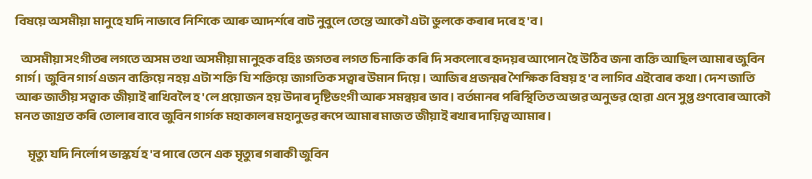বিষয়ে অসমীয়া মানুহে যদি নাভাবে নিশিকে আৰু আদৰ্শৰে বাট নুবুলে তেন্তে আকৌ এটা ভুলকে কৰাৰ দৰে হ'ব।

   অসমীয়া সংগীতৰ লগতে অসম তথা অসমীয়া মানুহক বহিঃ জগতৰ লগত চিনাকি কৰি দি সকলোৰে হৃদয়ৰ আপোন হৈ উঠিব জনা ব্যক্তি আছিল আমাৰ জুবিন গাৰ্গ। জুবিন গাৰ্গ এজন ব্যক্তিয়ে নহয় এটা শক্তি যি শক্তিয়ে জাগতিক সত্বাৰ উমান দিয়ে। আজিৰ প্ৰজন্মৰ শৈক্ষিক বিষয় হ'ব লাগিব এইবোৰ কথা। দেশ জাতি আৰু জাতীয় সত্বাক জীয়াই ৰাখিবলৈ হ'লে প্ৰয়োজন হয় উদাৰ দৃষ্টিভংগী আৰু সমন্বয়ৰ ভাব। বৰ্তমানৰ পৰিস্থিতিত অভাৱ অনুভৱ হোৱা এনে সুপ্ত গুণবোৰ আকৌ মনত জাগ্ৰত কৰি তোলাৰ বাবে জুবিন গাৰ্গক মহাকালৰ মহানুভৱ ৰূপে আমাৰ মাজত জীয়াই ৰখাৰ দায়িত্ব আমাৰ।

      মৃত্যু যদি নিৰ্লোপ ভাস্কৰ্য হ'ব পাৰে তেনে এক মৃত্যুৰ গৰাকী জুবিন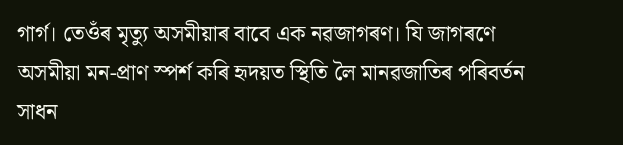গাৰ্গ। তেওঁৰ মৃত্যু অসমীয়াৰ বাবে এক নৱজাগৰণ। যি জাগৰণে অসমীয়া মন-প্ৰাণ স্পৰ্শ কৰি হৃদয়ত স্থিতি লৈ মানৱজাতিৰ পৰিবৰ্তন সাধন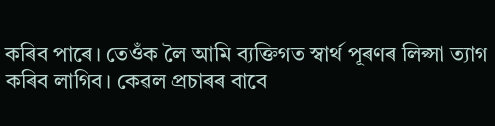কৰিব পাৰে। তেওঁক লৈ আমি ব্যক্তিগত স্বাৰ্থ পূৰণৰ লিপ্সা ত্যাগ কৰিব লাগিব। কেৱল প্ৰচাৰৰ বাবে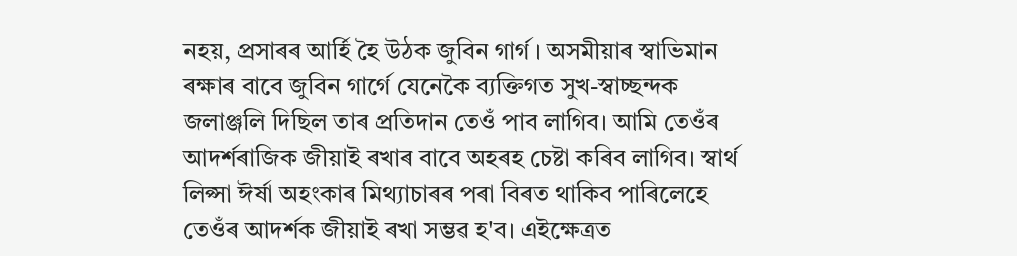নহয়, প্ৰসাৰৰ আৰ্হি হৈ উঠক জুবিন গাৰ্গ । অসমীয়াৰ স্বাভিমান ৰক্ষাৰ বাবে জুবিন গাৰ্গে যেনেকৈ ব্যক্তিগত সুখ-স্বাচ্ছন্দক জলাঞ্জলি দিছিল তাৰ প্ৰতিদান তেওঁ পাব লাগিব। আমি তেওঁৰ আদৰ্শৰাজিক জীয়াই ৰখাৰ বাবে অহৰহ চেষ্টা কৰিব লাগিব। স্বাৰ্থ লিপ্সা ঈৰ্ষা অহংকাৰ মিথ্যাচাৰৰ পৰা বিৰত থাকিব পাৰিলেহে তেওঁৰ আদৰ্শক জীয়াই ৰখা সম্ভৱ হ'ব। এইক্ষেত্ৰত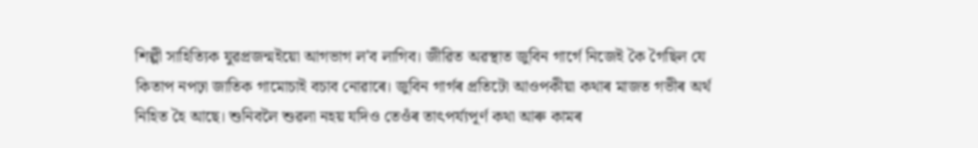শিল্পী সাহিত্যিক যুৱপ্ৰজন্মইয়ো আগভাগ ল'ব লাগিব। জীৱিত অৱস্থাত জুবিন গাৰ্গে নিজেই কৈ গৈছিল যে কিতাপ নপঢ়া জাতিক গামোচাই বচাব নোৱাৰে। জুবিন গাৰ্গৰ প্ৰতিটো আওপকীয়া কথাৰ মাজত গভীৰ অৰ্থ নিহিত হৈ আছে। শুনিবলৈ শুৱলা নহয় যদিও তেওঁৰ তাৎপৰ্য্যপূৰ্ণ কথা আৰু কামৰ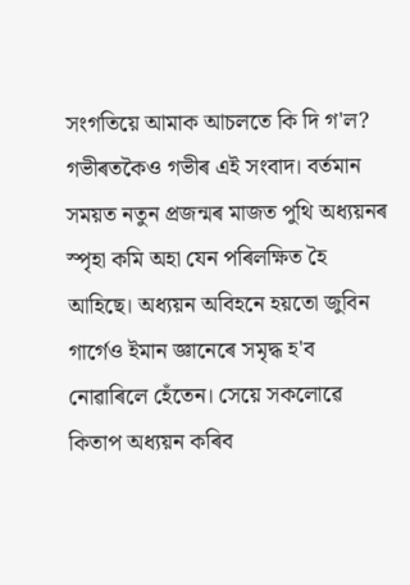সংগতিয়ে আমাক আচলতে কি দি গ'ল? গভীৰতকৈও গভীৰ এই সংবাদ। বৰ্তমান সময়ত নতুন প্ৰজন্মৰ মাজত পুথি অধ্যয়নৰ স্পৃহা কমি অহা যেন পৰিলক্ষিত হৈ আহিছে। অধ্যয়ন অবিহনে হয়তো জুবিন গাৰ্গেও ইমান জ্ঞানেৰে সমৃদ্ধ হ'ব নোৱাৰিলে হেঁতেন। সেয়ে সকলোৱে কিতাপ অধ্যয়ন কৰিব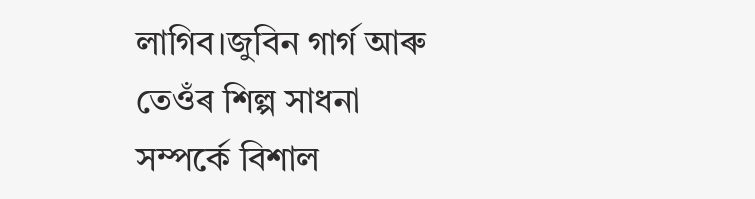লাগিব।জুবিন গাৰ্গ আৰু তেওঁৰ শিল্প সাধনা সম্পৰ্কে বিশাল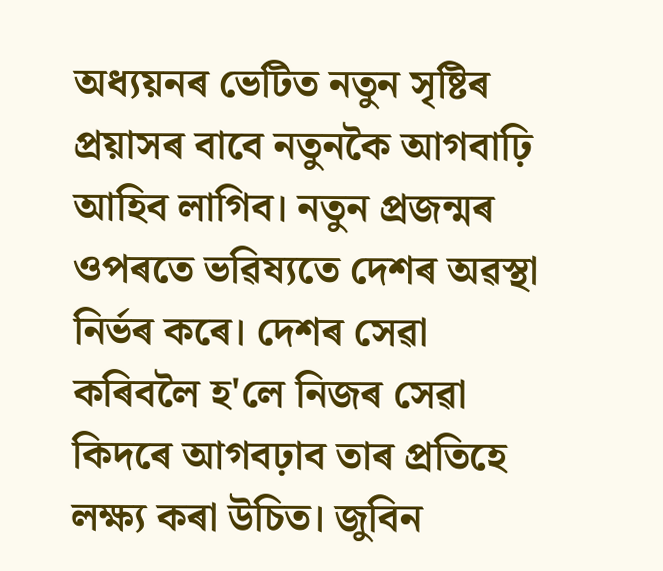অধ্যয়নৰ ভেটিত নতুন সৃষ্টিৰ প্ৰয়াসৰ বাবে নতুনকৈ আগবাঢ়ি আহিব লাগিব। নতুন প্ৰজন্মৰ ওপৰতে ভৱিষ্যতে দেশৰ অৱস্থা নিৰ্ভৰ কৰে। দেশৰ সেৱা কৰিবলৈ হ'লে নিজৰ সেৱা কিদৰে আগবঢ়াব তাৰ প্ৰতিহে লক্ষ্য কৰা উচিত। জুবিন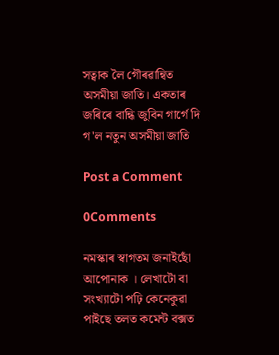সত্বাক লৈ গৌৰৱান্বিত অসমীয়া জাতি। একতাৰ জৰিৰে বান্ধি জুবিন গাৰ্গে দি গ'ল নতুন অসমীয়া জাতি

Post a Comment

0Comments

নমস্কাৰ স্বাগতম জনাইছোঁ আপোনাক । লেখাটো বা সংখ্যাটো পঢ়ি কেনেকুৱা পাইছে তলত কমেন্ট বক্সত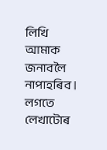লিখি আমাক জনাবলৈ নাপাহৰিব । লগতে লেখাটোৰ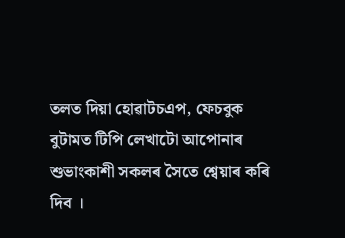তলত দিয়া হোৱাটচএপ, ফেচবুক বুটামত টিপি লেখাটো আপোনাৰ শুভাংকাশী সকলৰ সৈতে শ্বেয়াৰ কৰি দিব ।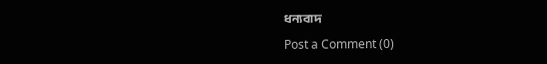ধন্যবাদ

Post a Comment (0)